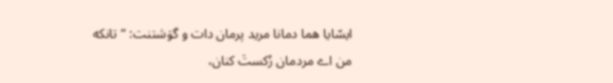ایسّایا هما دمانا مرید پرمان دات و گوَشتنت: ”تانکه من اے مردمان رُکستَ کنان،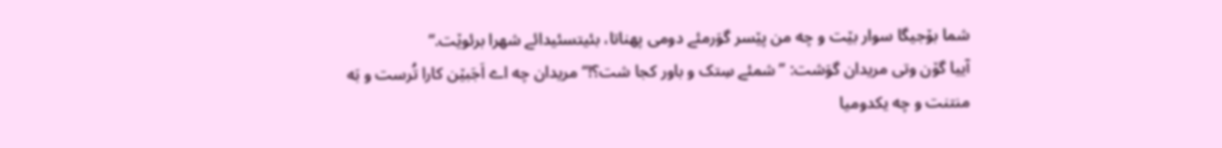شما بۆجیگا سوار بێت و چه من پێسر گوَرمئے دومی پهناتا، بئیتسئیدائے شهرا برئوێت.“
آییا گۆن وتی مریدان گوَشت: ”شمئے سِتک و باور کجا شت؟!“ مریدان چه اے اَجَبێن کارا تُرست و بَه منتنت و چه یکدومیا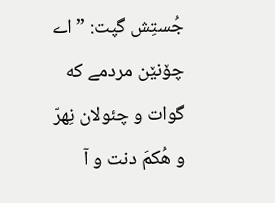جُستِش گپت: ”اے چۆنێن مردمے که گوات و چئولان نِهرّ و هُکمَ دنت و آ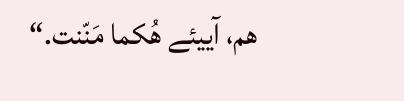هم، آییئے هُکما مَنّنت.“